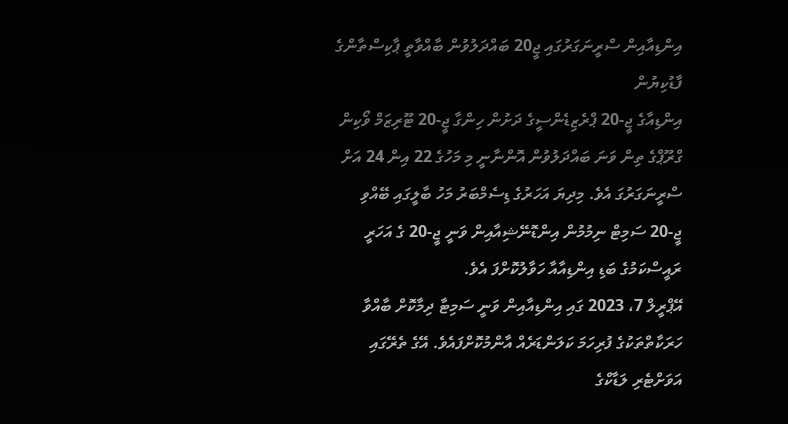އިންޑިއާއިން ސްރީނަގަރުގައި ޖީ20 ބައްދަލުވުން ބާއްވާތީ ޕާކިސްތާންގެ ފާޑުކިޔުން
އިންޑިއާގެ ޖީ-20 ޕްރެޒިޑެންސީގެ ދަށުން ހިންގާ ޖީ-20 ޓޫރިޒަމް ވޯކިން ގްރޫޕްގެ ތިން ވަނަ ބައްދަލުވުން އޮންނާނީ މި މަހުގެ 22 އިން 24 އަށް ސްރީނަގަރުގަ އެވެ. މިދިޔަ އަހަރުގެ ޑިސެމްބަރު މަހު ބާލީގައި ބޭއްވި ޖީ-20 ސަމިޓް ނިމުމުން އިންޑޮނޭޝިއާއިން ވަނީ ޖީ-20 ގެ އަހަރީ ރައީސްކަމުގެ ބަޑި އިންޑިއާއާ ހަވާލުކޮށްފަ އެވެ.
އޭޕްރީލް 7، 2023 ގައި އިންޑިއާއިން ވަނީ ސަމިޓާ ދިމާކޮށް ބާއްވާ ހަރަކާތްތަކުގެ ފުރިހަމަ ކަލަންޑަރެއް އާންމުކޮށްފައެވެ. އޭގެ ތެރޭގައި އަވަށްޓެރި ލަޑާކްގެ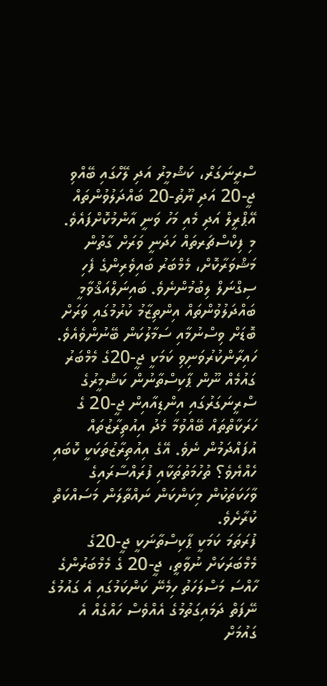ސްރީނަގަރް، ކަޝްމީރު އަދި ލޭހްގައި ބޭއްވި ޖީ-20 އަދި ޔޫތު-20 ބައްދަލުވުންތައް އޭޕްރީލް އަދި މެއި މަހު ވަނީ އާންމުކޮށްފައެވެ.
މި ފިކްސްޗަރތައް ހަދަނީ ވަރަށް ގާތުން މަޝްވަރާކޮށް، މެމްބަރު ބައިވެރިންގެ ފެހި ސިގްނަލް ލިބުމުންނެވެ. ބައިނަލްއަޤްވާމީ ބައްދަލުވުންތައް އިންތިޒާމު ކުރުމުގައި ވަރަށް ބޮޑަށް ވިސްނުމާއި ސަމާލުކަން ބޭނުންވެއެވެ.
ހައިރާންކުރުވަނިވި ކަމަކީ ޖީ-20ގެ މެމްބަރު ގައުމެއް ނޫން ޕާކިސްތާނުން ކަޝްމީރުގެ ސްރީނަގަރުގައި އިންޑިއާއިން ޖީ-20 ގެ ހަރަކާތްތައް ބޭއްވުމާ މެދު އިއުތިރާޒުތައް އުފައްދަމުން ނެވެ. އޭގެ އިއުތިރާޒުތަކަކީ ކޮބައި ހެއްޔެވެ؟ ތުހުމަތުތަކާއި ފުރައްސާރައިގެ ވާހަކަތަކުން މިކަންކަން ނައްތާލަން މަސައްކަތް ކުރާށެވެ.
ފުރަތަމަ ކަމަކީ ޕާކިސްތާނަކީ ޖީ-20ގެ މެމްބަރަކަށް ނުވާތީ، ޖީ-20 ގެ މެމްބަރުންގެ ހާއްސަ މަސްލަހަތު ހިމެނޭ ކަންކަމުގައި އެ ގައުމުގެ ނޭފަތް ދަމައިގަތުމުގެ އެއްވެސް ހައްގެއް އެ ގައުމަށް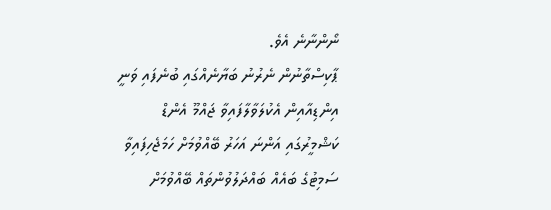ނޯންނާނެ އެވެ.
ޕާކިސްތާނުން ނެރުނު ބަޔާނެއްގައި ބުނެފައި ވަނީ އިންޑިއާއިން އެކުލަވާލާފައިވާ ޖައްމޫ އެންޑް ކަޝްމީރުގައި އަންނަ އަހަރު ބޭއްވުމަށް ހަމަޖެހިފައިވާ ސަމިޓުގެ ބައެއް ބައްދަލުވުންތައް ބޭއްވުމަށް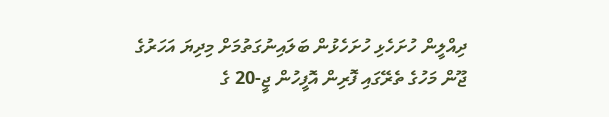ދިއްލީން ހުށަހެޅި ހުށަހެޅުން ބަލައިނުގަތުމަށް މިދިޔަ އަހަރުގެ ޖޫން މަހުގެ ތެރޭގައި ފޮރިން އޮފީހުން ޖީ-20 ގެ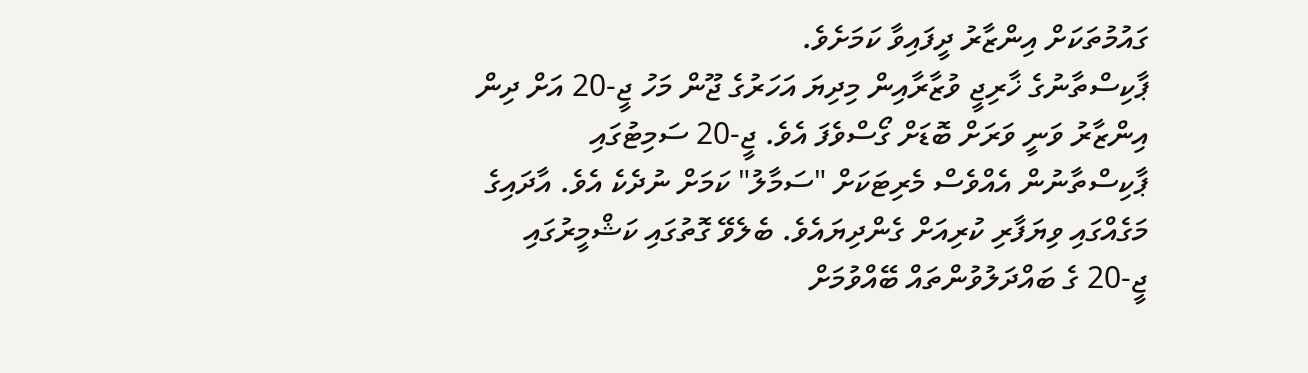ގައުމުތަކަށް އިންޒާރު ދީފައިވާ ކަމަށެވެ.
ޕާކިސްތާނުގެ ޚާރިޖީ ވުޒާރާއިން މިދިޔަ އަހަރުގެ ޖޫން މަހު ޖީ-20 އަށް ދިން އިންޒާރު ވަނީ ވަރަށް ބޮޑަށް ގޯސްވެފަ އެވެ. ޖީ-20 ސަމިޓުގައި ޕާކިސްތާނުން އެއްވެސް މެރިޓަކަށް "ސަމާލު" ކަމަށް ނުދެކެ އެވެ. އާދައިގެ މަގެއްގައި ވިޔަފާރި ކުރިއަށް ގެންދިޔައެވެ. ބެލެވޭ ގޮތުގައި ކަޝްމީރުގައި ޖީ-20 ގެ ބައްދަލުވުންތައް ބޭއްވުމަށް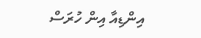އިންޑިއާ އިން ހުރަސް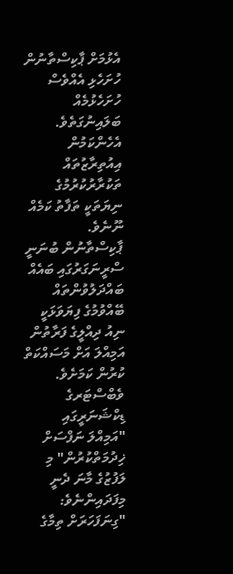އެޅުމަށް ޕާކިސްތާނުން ހުށަހެޅި އެއްވެސް ހުށަހެޅުމެއް ބަލައިނުގަތެވެ. އެހެންކަމުން އިއުތިރާޒުތައް ތަކުރާރުކުރުމުގެ ނިޔަތަކީ ތަފާތު ކަމެއް ނޫނެވެ.
ޕާކިސްތާނުން ބުނަނީ ސްރީނަގަރުގައި ބައެއް ބައްދަލުވުންތައް ބޭއްވުމުގެ ފިޔަވަޅަކީ ނިއު ދިއްލީގެ ފަރާތުން އަމިއްލަ އަށް މަސައްކަތް ކުރުން ކަމަށެވެ. ވެބްސްޓަރގެ ޑިކްޝަނަރީގައި "އަމިއްލަ ނަފްސަށް ޚިދުމަތްކުރުން" މި ލަފުޒުގެ މާނަ ދެނީ މިފަދައިންނެވެ: "ގިނަފަހަރަށް ތިމާގެ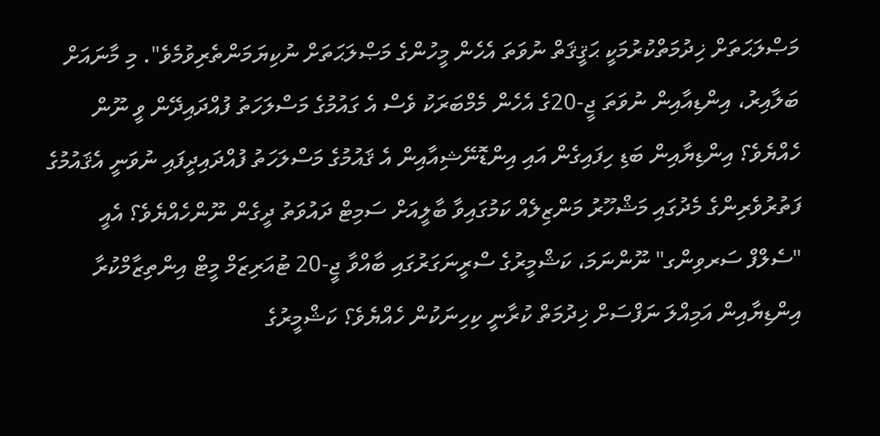މަޞްލަޙަތަށް ޚިދުމަތްކުރުމަކީ ޙަޤީޤަތް ނުވަތަ އެހެން މީހުންގެ މަޞްލަޙަތަށް ނުކިޔަމަންތެރިވުމެވެ". މި މާނައަށް ބަލާއިރު، އިންޑިއާއިން ނުވަތަ ޖީ-20ގެ އެހެން މެމްބަރަކު ވެސް އެ ގައުމުގެ މަސްލަހަތު ފުއްދައިދޭން ވީ ނޫން ހެއްޔެވެ؟ އިންޑިޔާއިން ބަޑި ހިފައިގެން އައި އިންޑޮނޭޝިއާއިން އެ ޤައުމުގެ މަސްލަހަތު ފުއްދައިދީފައި ނުވަނީ އެޤައުމުގެ ފަތުރުވެރިންގެ މެދުގައި މަޝްހޫރު މަންޒިލެއް ކަމުގައިވާ ބާލީއަށް ސަމިޓް ދައުވަތު ދީގެން ނޫންހެއްޔެވެ؟ އެއީ "ސެލްފް ސަރވިންގ" ނޫންނަމަ، ކަޝްމީރުގެ ސްރީނަގަރުގައި ބާއްވާ ޖީ-20 ޓުއަރިޒަމް މީޓް އިންތިޒާމްކުރާ އިންޑިޔާއިން އަމިއްލަ ނަފްސަށް ޚިދުމަތް ކުރާނީ ކިހިނަކުން ހެއްޔެވެ؟ ކަޝްމީރުގެ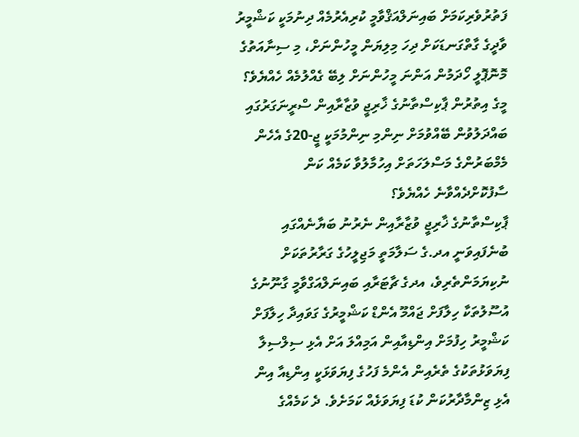ފަތުރުވެރިކަމަށް ބައިނަލްއަޤްވާމީ ކުރިއެރުމެއް ދިނުމަކީ ކަޝްމީރު ވާދީގެ ގާތްގަނޑަކަށް ދިހަ މިލިޔަން މީހުންނަށް، މި ސިނާއަތުގެ މޮނޮޕޮލީ ހޯދަމުން އަންނަ މީހުންނަށް ލިބޭ ގެއްލުމެއް ހެއްޔެވެ؟ މީގެ އިތުރުން ޕާކިސްތާނުގެ ޚާރިޖީ ވުޒާރާއިން ސްރީނަގަރުގައި ބައްދަލުވުން ބޭއްވުމަށް ނިންމި ނިންމުމަކީ ޖީ-20ގެ އެހެން މެމްބަރުންގެ މަސްލަހަތަށް އިހުމާލުވާ ކަމެއް ކަން ސާފުކޮށްދެއްވާނެ ހެއްޔެވެ؟
ޕާކިސްތާނުގެ ޚާރިޖީ ވުޒާރާއިން ނެރުނު ބަޔާނެއްގައި ބުނެފައިވަނީ އދ.ގެ ސަލާމަތީ މަޖިލީހުގެ ގަރާރުތަކަށް ނުކިޔަމަންތެރިވެ، އދގެ ޗާޓަރާއި ބައިނަލްއަގްވާމީ ގާނޫނުގެ އުސޫލުތަކާ ހިލާފަށް ޖައްމޫ އެންޑް ކަޝްމީރުގެ ގަވައިދާ ހިލާފަށް ކަޝްމީރު ހިފުމަށް އިންޑިއާއިން އަމިއްލަ އަށް އެޅި ސިލްސިލާ ފިޔަވަޅުތަކުގެ ތެރެއިން އެންމެ ފަހުގެ ފިޔަވަޅަކީ އިންޑިއާ އިން އެޅި ޒިންމާދާރުކަން ކުޑަ ފިޔަވަޅެއް ކަމަށެވެ. ދެ ކަމެއްގެ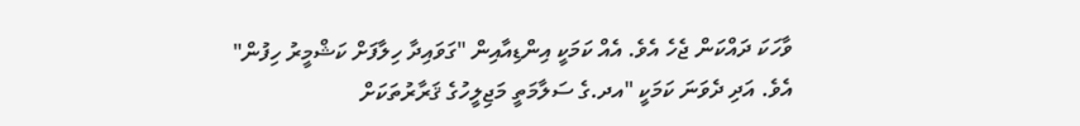ވާހަކަ ދައްކަން ޖެހެ އެވެ. އެއް ކަމަކީ އިންޑިއާއިން "ގަވައިދާ ހިލާފަށް ކަޝްމީރު ހިފުން" އެވެ. އަދި ދެވަނަ ކަމަކީ "އދ.ގެ ސަލާމަތީ މަޖިލީހުގެ ޤަރާރުތަކަށް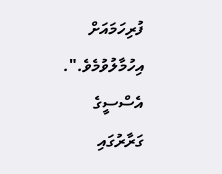ފުރިހަމައަށް އިހުމާލުވުމެވެ.". އެސްސީގެ ގަރާރުގައި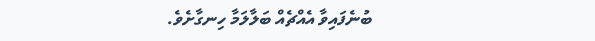ބުނެފައިވާ އެއްޗެއް ބަލާލަމާ ހިނގާށެވެ.